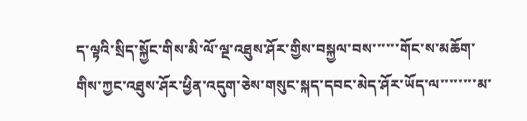ད་ལྟའི་སྲིད་སྐྱོང་གིས་མི་ལོ་ལྔ་འཐུས་ཤོར་གྱིས་བསྐྱལ་བས་་་་་་གོང་ས་མཆོག་གིས་ཀྱང་འཐུས་ཤོར་ཕྱིན་འདུག་ཅེས་གསུང་སྐད་དབང་མེད་ཤོར་ཡོད་ལ་་་་་་་་མ་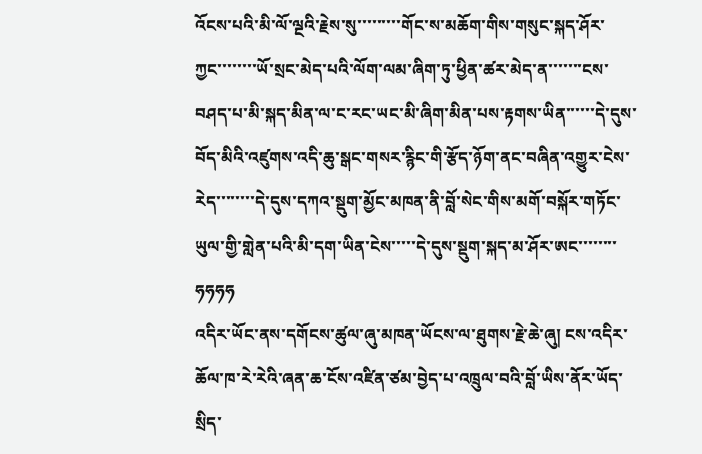འོངས་པའི་མི་ལོ་ལྔའི་རྗེས་སུ་་་་་་་་་གོང་ས་མཆོག་གིས་གསུང་སྐད་ཤོར་ཀྱང་་་་་་་་ཡོ་སྲང་མེད་པའི་ལོག་ལམ་ཞིག་ཏུ་ཕྱིན་ཚར་མེད་ན་་་་་་་ངས་བཤད་པ་མི་སྐད་མིན་ལ་ང་རང་ཡང་མི་ཞིག་མིན་པས་རྟགས་ཡིན་་་་་་དེ་དུས་བོད་མིའི་འཛུགས་འདི་ཆུ་སྒང་གསར་རྙིང་གི་རྩོད་ཉོག་ནང་བཞིན་འགྱུར་ངེས་རེད་་་་་་་་དེ་དུས་དཀའ་སྡུག་མྱོང་མཁན་ནི་བློ་སེང་གིས་མགོ་བསྐོར་གཏོང་ཡུལ་གྱི་གླེན་པའི་མི་དག་ཡིན་ངེས་་་་་དེ་དུས་སྡུག་སྐད་མ་ཤོར་ཨང་་་་་་་་ཧཧཧཧ
འདིར་ཡོང་ནས་དགོངས་ཚུལ་ཞུ་མཁན་ཡོངས་ལ་ཐུགས་རྗེ་ཆེ་ཞུ། ངས་འདིར་ཆོལ་ཁ་རེ་རེའི་ཞན་ཆ་ངོས་འཛིན་ཙམ་བྱེད་པ་འཁྲུལ་བའི་བློ་ཡིས་ནོར་ཡོད་སྲིད་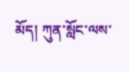མོད། ཀུན་སློང་ལས་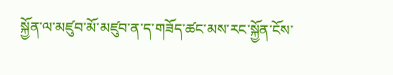སྐྱོན་ལ་མཛུབ་མོ་མཛུབ་ན་ད་གཟོད་ཚང་མས་རང་སྐྱོན་ངོས་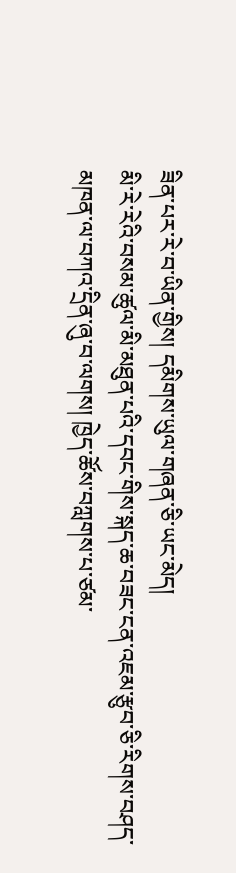ཟིན་པར་རེ་བ་ཡིན་གྱིས། དམིགས་ཡུལ་གཞན་ཅི་ཡང་མེད།
མི་རེ་རེའི་བསམ་ཚུལ་མི་མཐུན་པའི་དབང་གིས་སྐད་ཆ་བཟང་ངན་འཇམ་རྩུབ་ཅི་རིགས་བཤད་མཁན་ལ་བཀའ་དྲིན་ཞུ་བ་ལགས། ཁྱེད་ཚོས་བཀླགས་པ་ཙམ་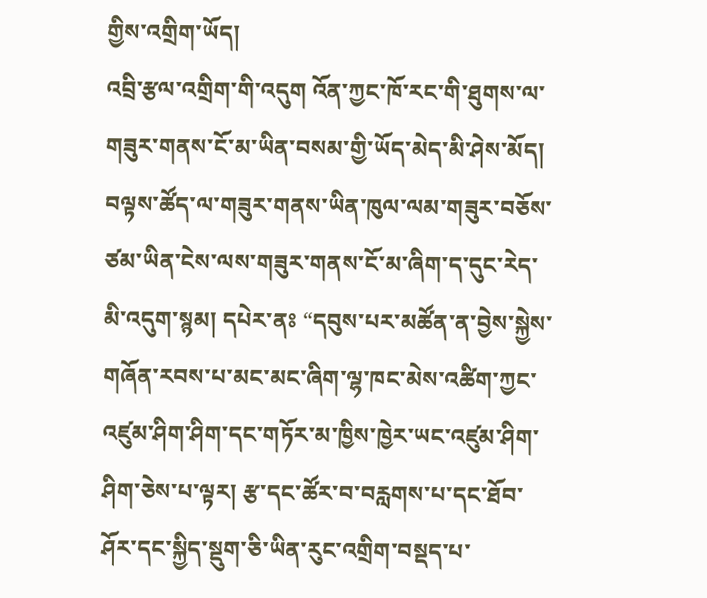གྱིས་འགྲིག་ཡོད།
འབྲི་རྩལ་འགྲིག་གི་འདུག འོན་ཀྱང་ཁོ་རང་གི་ཐུགས་ལ་གཟུར་གནས་ངོ་མ་ཡིན་བསམ་གྱི་ཡོད་མེད་མི་ཤེས་མོད། བལྟས་ཚོད་ལ་གཟུར་གནས་ཡིན་ཁུལ་ལམ་གཟུར་བཅོས་ཙམ་ཡིན་ངེས་ལས་གཟུར་གནས་ངོ་མ་ཞིག་ད་དུང་རེད་མི་འདུག་སྙམ། དཔེར་ནཿ “དབུས་པར་མཚོན་ན་བྱེས་སྐྱེས་གཞོན་རབས་པ་མང་མང་ཞིག་ལྷ་ཁང་མེས་འཚིག་ཀྱང་འཛུམ་ཤིག་ཤིག་དང་གཏོར་མ་ཁྱིས་ཁྱེར་ཡང་འཛུམ་ཤིག་ཤིག་ཅེས་པ་ལྟར། རྩ་དང་ཚོར་བ་བརླགས་པ་དང་ཐོབ་ཤོར་དང་སྐྱིད་སྡུག་ཅི་ཡིན་རུང་འགྲིག་བསྡད་པ་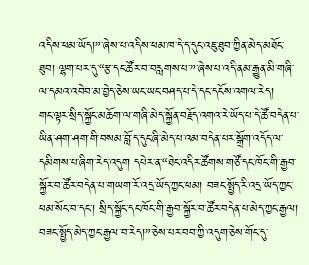འདིས་ཕམ་ཡོད།”་ཞེས་པ་འདིས་ཕམ་ཁ་དེ་ད་དུང་འཇུ་ཐུབ་ཀྱིན་མེད་མཐོང་ཐུབ། ལྷག་པར་དུ་“རྩ་དང་ཚོར་བ་བརླགས་པ་”་ཞེས་པ་འདི་ནམ་རྒྱུན་མི་གཞི་ལ་དམའ་འབེབ་མ་བྱེད་ཅེས་ཡང་ཡང་བཤད་པ་དེ་དང་དངོས་འགལ་རེད།
གང་ལྟར་སྲིད་སྐྱོང་མཆོག་ལ་གཞི་མེད་སྐྱོན་བརྗོད་འགའ་རེ་ཡོད་པ་དེ་ཚོ་བདེན་པ་ཡིན་ཤག་ཤག་གི་བསམ་བློ་ད་དུང་ཞི་མེད་པ་འམ་བདེན་པར་སྒྲོག་འདོད་ལ་དམིགས་པ་ཞིག་རེད་འདུག དཔེར་ན་“ཐེང་འདིར་ཚོགས་གཙོ་དང་ཁོང་གི་རྒྱབ་སྐྱོར་བ་ཚོར་བདེན་པ་གཡག་རོ་འདྲ་ཡོད་ཀྱང་ཕམ། བཟང་སྤྱོད་རི་འདྲ་ཡོད་ཀྱང་ཕམ་སོང་བ་དང་། སྲིད་སྐྱོང་དང་ཁོང་གི་རྒྱབ་སྐྱོར་བ་ཚོར་བདེན་པ་མེད་ཀྱང་རྒྱལ། བཟང་སྤྱོད་མེད་ཀྱང་རྒྱལ་བ་རེད།”་ཅེས་པར་བབ་ཀྱི་འདུག་ཅེས་གོང་དུ་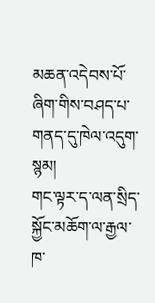མཆན་འདེབས་པོ་ཞིག་གིས་བཤད་པ་གནད་དུ་ཁེལ་འདུག་སྙམ།
གང་ལྟར་ད་ལན་སྲིད་སྐྱོང་མཆོག་ལ་རྒྱལ་ཁ་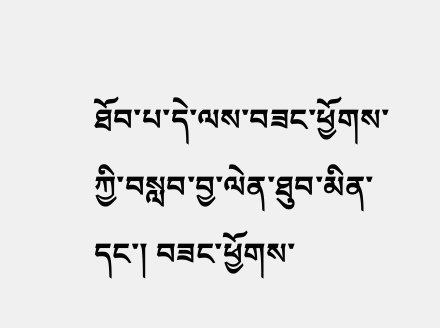ཐོབ་པ་དེ་ལས་བཟང་ཕྱོགས་ཀྱི་བསླབ་བྱ་ལེན་ཐུབ་མིན་དང་། བཟང་ཕྱོགས་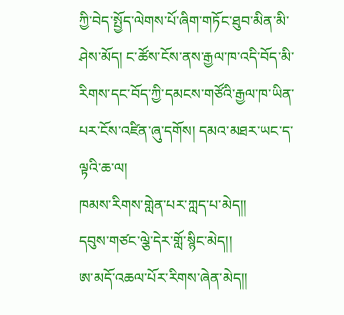ཀྱི་བེད་སྤྱོད་ལེགས་པོ་ཞིག་གཏོང་ཐུབ་མིན་མི་ཤེས་མོད། ང་ཚོས་ངོས་ནས་རྒྱལ་ཁ་འདི་བོད་མི་རིགས་དང་བོད་ཀྱི་དམངས་གཙོའི་རྒྱལ་ཁ་ཡིན་པར་ངོས་འཛིན་ཞུ་དགོས། དམའ་མཐར་ཡང་ད་ལྟའི་ཆ་ལ།
ཁམས་རིགས་གླེན་པར་ཀླད་པ་མེད།།
དབུས་གཙང་ལྕེ་དེར་གློ་སྙིང་མེད།།
ཨ་མདོ་འཆལ་པོར་རིགས་ཞེན་མེད།།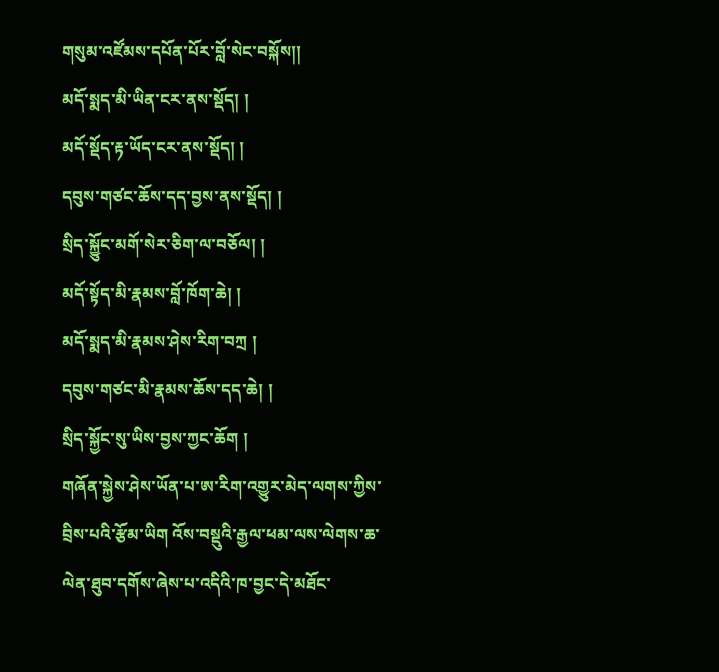གསུམ་འཛོམས་དཔོན་པོར་བློ་སེང་བསྐོས།།
མདོ་སྨད་མི་ཡིན་ངར་ནས་སྡོད། །
མདོ་སྡོད་རྟ་ཡོད་ངར་ནས་སྡོད། །
དབུས་གཙང་ཆོས་དད་བྱས་ནས་སྡོད། །
སྲིད་སྐྱོུང་མགོ་སེར་ཅིག་ལ་བཅོལ། །
མདོ་སྟོད་མི་རྣམས་བློ་ཁོག་ཆེ། །
མདོ་སྨད་མི་རྣམས་ཤེས་རིག་བཀྲ །
དབུས་གཙང་མི་རྣམས་ཆོས་དད་ཆེ། །
སྲིད་སྐྱོང་སུ་ཡིས་བྱས་ཀྱང་ཆོག །
གཞོན་སྐྱེས་ཤེས་ཡོན་པ་ཨ་རིག་འགྱུར་མེད་ལགས་ཀྱིས་བྲིས་པའི་རྩོམ་ཡིག འོས་བསྡུའི་རྒྱལ་ཕམ་ལས་ལེགས་ཆ་ལེན་ཐུབ་དགོས་ཞེས་པ་འདིའི་ཁ་བྱང་དེ་མཐོང་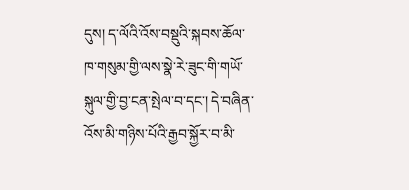དུས། ད་ལོའི་འོས་བསྡུའི་སྐབས་ཆོལ་ཁ་གསུམ་གྱི་ལས་སྣེ་རེ་ཟུང་གི་གཡོ་སྐུལ་གྱི་བྱ་ངན་སྤེལ་བ་དང་། དེ་བཞིན་འོས་མི་གཉིས་པོའི་རྒྱབ་སྐྱོར་བ་མི་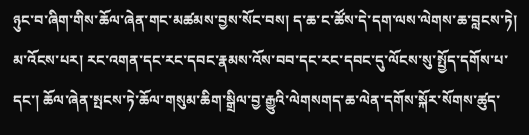ཉུང་བ་ཞིག་གིས་ཆོལ་ཞེན་གང་མཚམས་བྱས་སོང་བས། ད་ཆ་ང་ཚོས་དེ་དག་ལས་ལེགས་ཆ་བླངས་ཏེ། མ་འོངས་པར། རང་འགན་དང་རང་དབང་རྣམས་འོས་བབ་དང་རང་དབང་དུ་ལོངས་སུ་སྤྱོད་དགོས་པ་དང་། ཆོལ་ཞེན་སྤངས་ཏེ་ཆོལ་གསུམ་ཆིག་སྒྲིལ་བྱ་རྒྱུའི་ལེགསགད་ཆ་ལེན་དགོས་སྐོར་སོགས་ཚུད་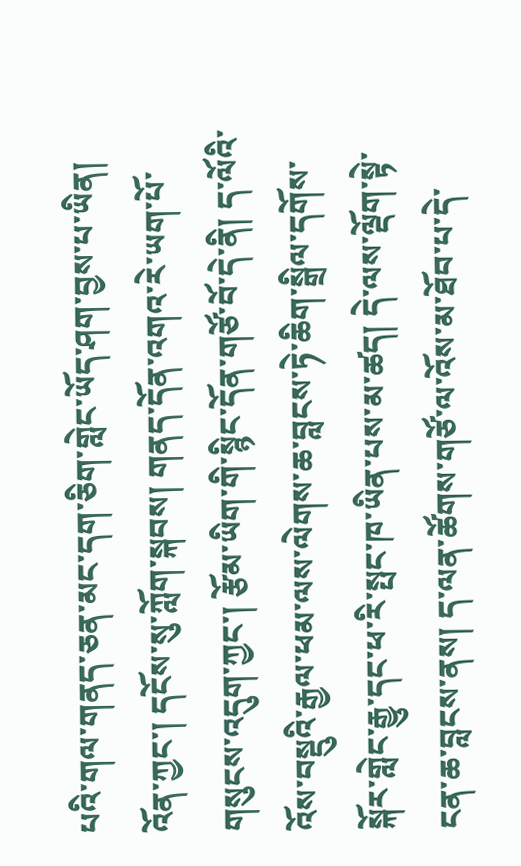པའི་གལ་གནད་ཅན་མང་དག་ཅིག་གླེང་ཡོད་ཤག་བྱས་པ་ཡིན། འོན་ཀྱང་། དངོས་སུ་ཀློག་སྐབས། གནད་དོན་འགའ་རེ་ཡག་པོ་གསུངས་འདུག་ཀྱང་། རྩོམ་ཡིག་གི་སྙིང་དོན་གཙོ་བོ་དེ་ནི། ད་ལོའི་འོས་བསྡུའི་རྒྱལ་ཕམ་ལས་ལེགས་ཆ་བླངས་ཏེ་ཆིག་སྒྲིལ་དགོས་སྐོར་གླེང་རྒྱུ་དང་ཕ་རི་སྤང་ཁ་ཡིན་པས་མ་ཚད། དེ་ལས་ལྡོག་སྟེ་ངན་ཆ་བླངས་ནས། ད་ལན་ཚོགས་གཙོ་ལ་འོས་མ་ཐོབ་པ་དེ་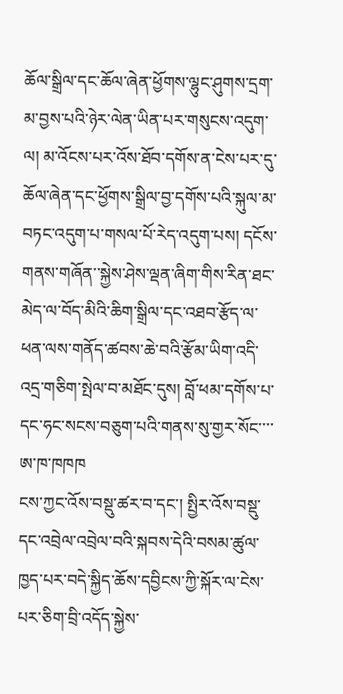ཆོལ་སྒྲིལ་དང་ཆོལ་ཞེན་ཕྱོགས་ལྷུང་ཤུགས་དྲག་མ་བྱས་པའི་ཉེར་ལེན་ཡིན་པར་གསུངས་འདུག་ལ། མ་འོངས་པར་འོས་ཐོབ་དགོས་ན་ངེས་པར་དུ་ཆོལ་ཞེན་དང་ཕྱོགས་སྒྲིལ་བྱ་དགོས་པའི་སྐུལ་མ་བཏང་འདུག་པ་གསལ་པོ་རེད་འདུག་པས། དངོས་གནས་གཞོན་་སྐྱེས་ཤེས་ལྡན་ཞིག་གིས་རིན་ཐང་མེད་ལ་བོད་མིའི་ཆིག་སྒྲིལ་དང་འཐབ་རྩོད་ལ་ཕན་ལས་གནོད་ཚབས་ཆེ་བའི་རྩོམ་ཡིག་འདི་འདྲ་གཅིག་སྤེལ་བ་མཐོང་དུས། བློ་ཕམ་དགོས་པ་དང་ཧང་སངས་བཅུག་པའི་གནས་སུ་གྱར་སོང་་་་ཨ་ཁ་ཁཁཁ
ངས་ཀྱང་འོས་བསྡུ་ཚར་བ་དང་། སྤྱིར་འོས་བསྡུ་དང་འབྲེལ་འབྲེལ་བའི་སྐབས་དེའི་བསམ་ཚུལ་ཁྱད་པར་བདེ་སྐྱིད་ཆོས་དབྱིངས་ཀྱི་སྐོར་ལ་ངེས་པར་ཅིག་བྲི་འདོད་སྐྱེས་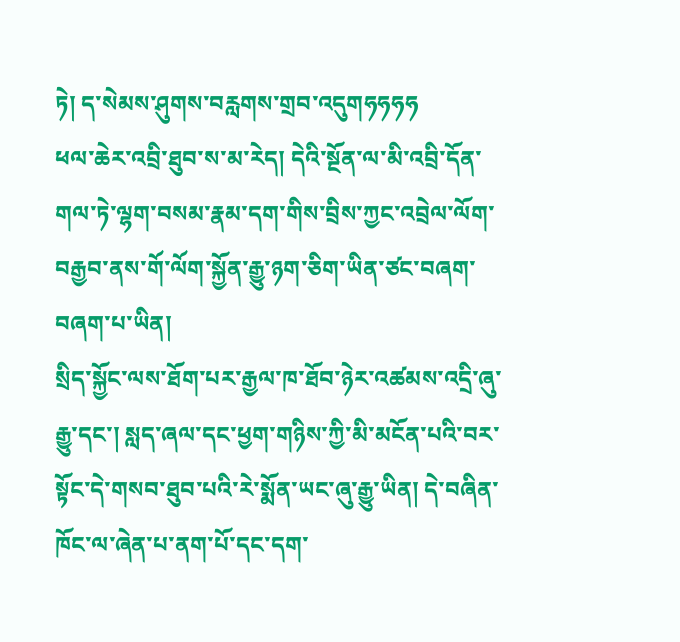ཏེ། ད་སེམས་ཤུགས་བརླགས་གྲབ་འདུགཧཧཧཧ
ཕལ་ཆེར་འབྲི་ཐུབ་ས་མ་རེད། དེའི་སྔོན་ལ་མི་འབྲི་དོན་གལ་ཏེ་ལྷག་བསམ་རྣམ་དག་གིས་བྲིས་ཀྱང་འབྲེལ་ལོག་བརྒྱབ་ནས་གོ་ལོག་སྐྱོན་རྒྱུ་ཉག་ཅིག་ཡིན་ཙང་བཞག་བཞག་པ་ཡིན།
སྲིད་སྐྱོང་ལས་ཐོག་པར་རྒྱལ་ཁ་ཐོབ་ཉེར་འཚམས་འདྲི་ཞུ་རྒྱུ་དང་། སླད་ཞལ་དང་ཕྱག་གཉིས་ཀྱི་མི་མངོན་པའི་བར་སྟོང་དེ་གསབ་ཐུབ་པའི་རེ་སྨོན་ཡང་ཞུ་རྒྱུ་ཡིན། དེ་བཞིན་ཁོང་ལ་ཞེན་པ་ནག་པོ་དང་དག་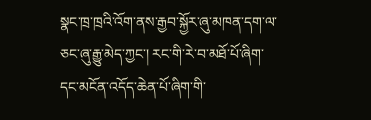སྣང་ཁྲ་ཁྲའི་འོག་ནས་རྒྱབ་སྐྱོར་ཞུ་མཁན་དག་ལ་ཅང་ཞུ་རྒྱུ་མེད་ཀྱང་། རང་གི་རེ་བ་མཐོ་པོ་ཞིག་དང་མངོན་འདོད་ཆེན་པོ་ཞིག་གི་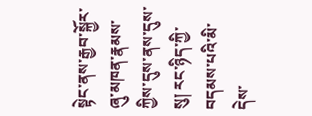སྟེང་ནས་རྒྱབ་སྐྱོར་ཞུ་མཁན་རྣམས་ཀྱིས་དུས་ནས་དུས་སུ། རང་ཉིད་ཀྱི་བདམས་པའི་མི་དེས་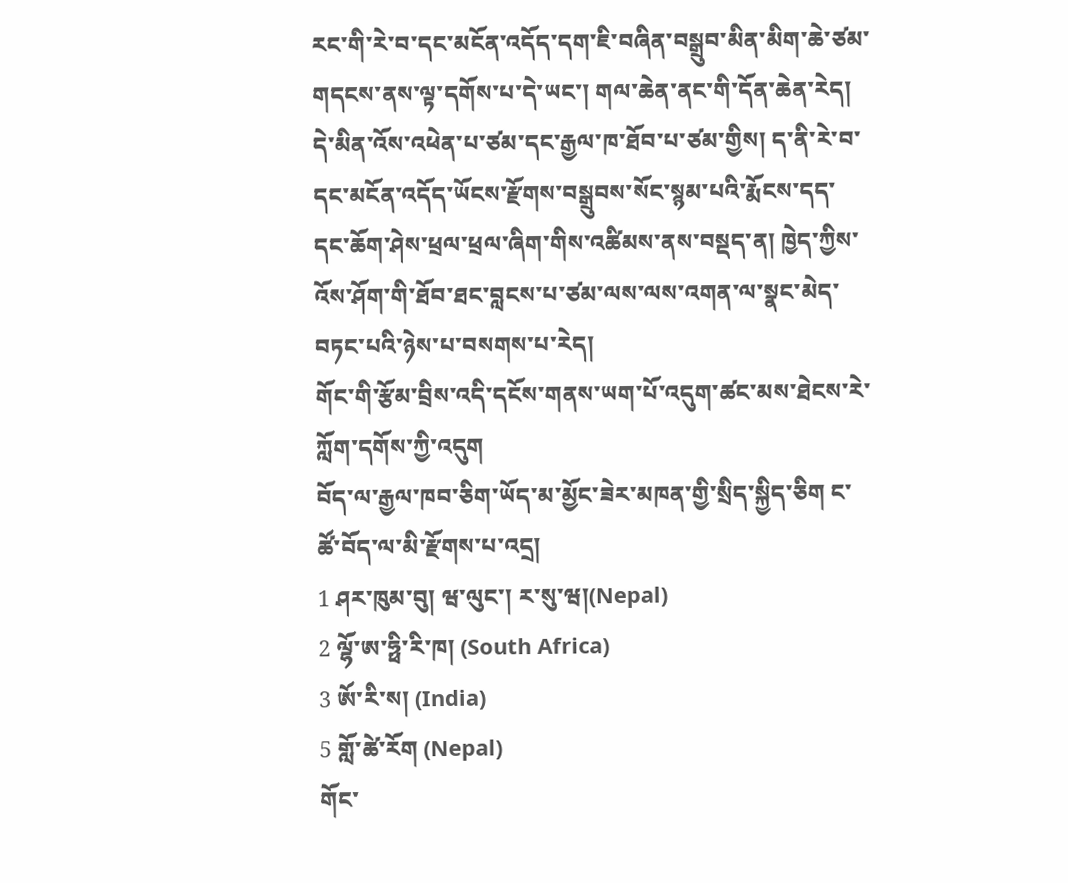རང་གི་རེ་བ་དང་མངོན་འདོད་དག་ཇི་བཞིན་བསྒྲུབ་མིན་མིག་ཆེ་ཙམ་གདངས་ནས་ལྟ་དགོས་པ་དེ་ཡང་། གལ་ཆེན་ནང་གི་དོན་ཆེན་རེད། དེ་མིན་འོས་འཕེན་པ་ཙམ་དང་རྒྱལ་ཁ་ཐོབ་པ་ཙམ་གྱིས། ད་ནི་རེ་བ་དང་མངོན་འདོད་ཡོངས་རྫོགས་བསྒྲུབས་སོང་སྙམ་པའི་རྨོངས་དད་དང་ཆོག་ཤེས་ཕྲལ་ཕྲལ་ཞིག་གིས་འཚིམས་ནས་བསྡད་ན། ཁྱེད་ཀྱིས་འོས་ཤོག་གི་ཐོབ་ཐང་བླངས་པ་ཙམ་ལས་ལས་འགན་ལ་སྣང་མེད་བཏང་པའི་ཉེས་པ་བསགས་པ་རེད།
གོང་གི་རྩོམ་བྲིས་འདི་དངོས་གནས་ཡག་པོ་འདུག་ཚང་མས་ཐེངས་རེ་ཀློག་དགོས་ཀྱི་འདུག
བོད་ལ་རྒྱལ་ཁབ་ཅིག་ཡོད་མ་མྱོང་ཟེར་མཁན་གྱི་སྲིད་སྐྱིད་ཅིག ང་ཚོ་བོད་ལ་མི་རྫོགས་པ་འདྲ།
1 ཤར་ཁུམ་བུ། ཝ་ལུང་། ར་སུ་ཝ།(Nepal)
2 ལྷོ་ཨ་ཧྥི་རི་ཁ། (South Africa)
3 ཨོ་རི་ས། (India)
5 གློ་ཚེ་རོག (Nepal)
གོང་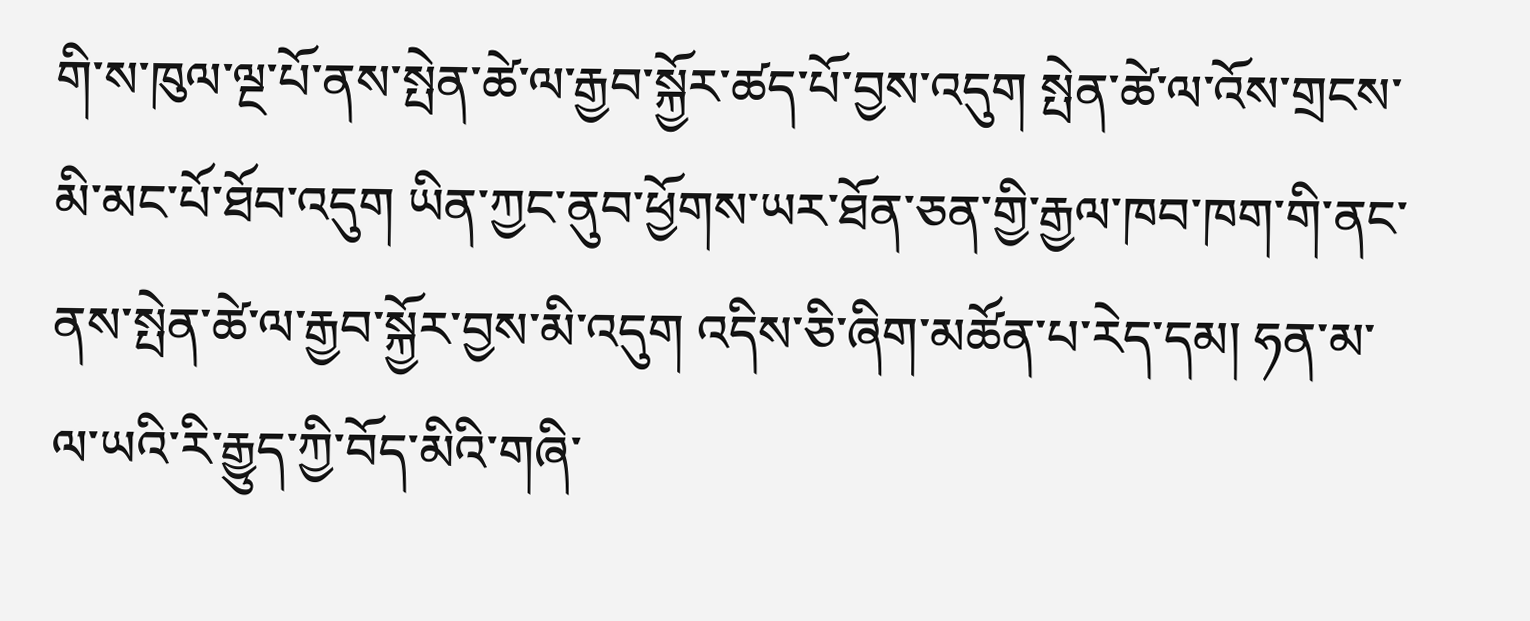གི་ས་ཁུལ་ལྔ་པོ་ནས་སྤེན་ཚེ་ལ་རྒྱབ་སྐྱོར་ཚད་པོ་བྱས་འདུག སྤེན་ཚེ་ལ་འོས་གྲངས་མི་མང་པོ་ཐོབ་འདུག ཡིན་ཀྱང་ནུབ་ཕྱོགས་ཡར་ཐོན་ཅན་གྱི་རྒྱལ་ཁབ་ཁག་གི་ནང་ནས་སྤེན་ཚེ་ལ་རྒྱབ་སྐྱོར་བྱས་མི་འདུག འདིས་ཅི་ཞིག་མཚོན་པ་རེད་དམ། ཧན་མ་ལ་ཡའི་རི་རྒྱུད་ཀྱི་བོད་མིའི་གཞི་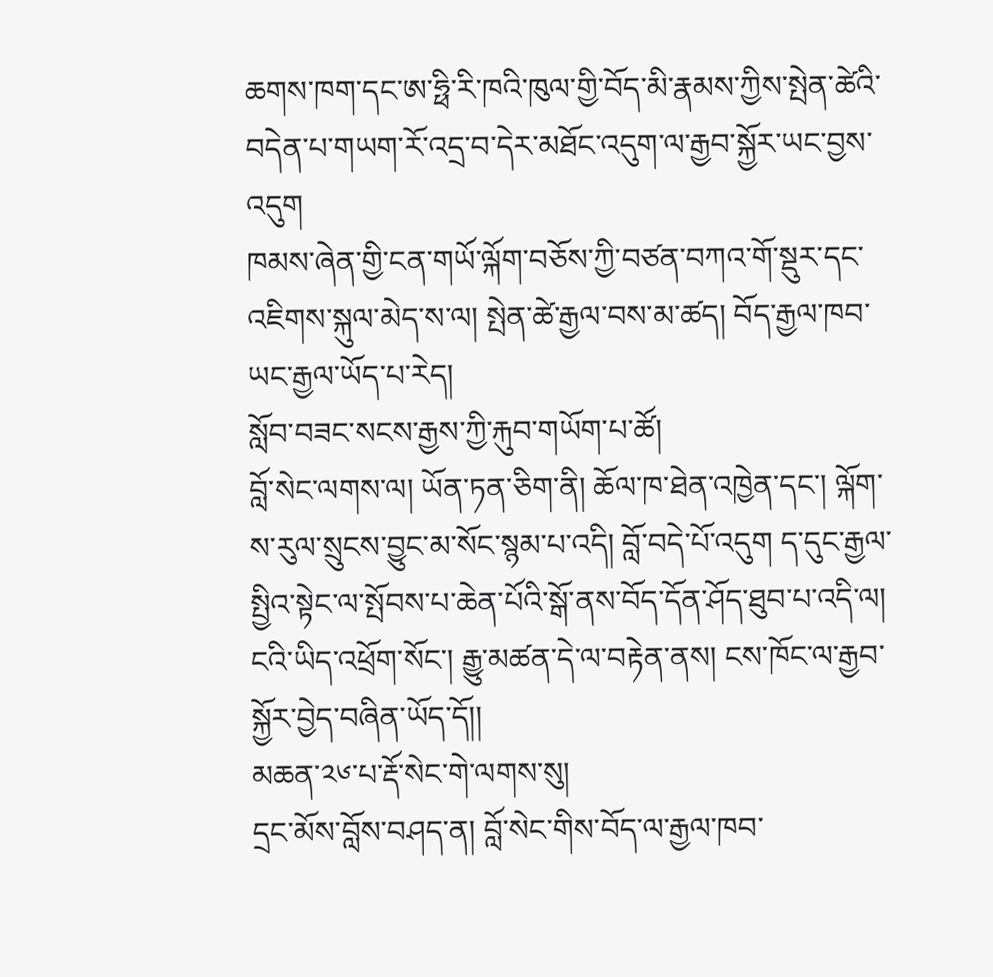ཆགས་ཁག་དང་ཨ་ཧྥི་རི་ཁའི་ཁུལ་གྱི་བོད་མི་རྣམས་ཀྱིས་སྤེན་ཚེའི་བདེན་པ་གཡག་རོ་འདྲ་བ་དེར་མཐོང་འདུག་ལ་རྒྱབ་སྐྱོར་ཡང་བྱས་འདུག
ཁམས་ཞེན་གྱི་ངན་གཡོ་ལྐོག་བཅོས་ཀྱི་བཙན་བཀའ་གོ་སྡུར་དང་འཇིགས་སྐུལ་མེད་ས་ལ། སྤེན་ཚེ་རྒྱལ་བས་མ་ཚད། བོད་རྒྱལ་ཁབ་ཡང་རྒྱལ་ཡོད་པ་རེད།
སློབ་བཟང་སངས་རྒྱས་ཀྱི་རྐུབ་གཡོག་པ་ཚོ།
བློ་སེང་ལགས་ལ། ཡོན་ཏན་ཅིག་ནི། ཆོལ་ཁ་ཐེན་འཁྱེན་དང་། ལྐོག་ས་རུལ་སྲུངས་བྱུང་མ་སོང་སྙམ་པ་འདི། བློ་བདེ་པོ་འདུག ད་དུང་རྒྱལ་སྤྱིའ་སྟེང་ལ་སྤོབས་པ་ཆེན་པོའི་སྒོ་ནས་བོད་དོན་ཤོད་ཐུབ་པ་འདི་ལ། ངའི་ཡིད་འཕྲོག་སོང་། རྒྱུ་མཚན་དེ་ལ་བརྟེན་ནས། ངས་ཁོང་ལ་རྒྱབ་སྐྱོར་བྱེད་བཞིན་ཡོད་དོ།།
མཆན་༢༦་པ་རྡོ་སེང་གེ་ལགས་སུ།
དྲང་མོས་བློས་བཤད་ན། བློ་སེང་གིས་བོད་ལ་རྒྱལ་ཁབ་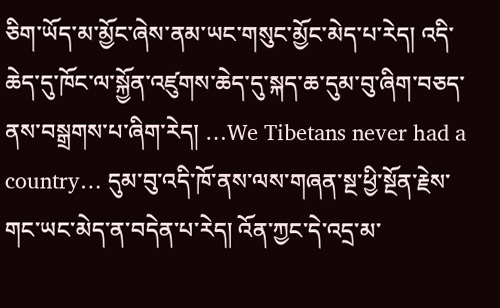ཅིག་ཡོད་མ་མྱོང་ཞེས་ནམ་ཡང་གསུང་མྱོང་མེད་པ་རེད། འདི་ཆེད་དུ་ཁོང་ལ་སྐྱོན་འཛུགས་ཆེད་དུ་སྐད་ཆ་དུམ་བུ་ཞིག་བཅད་ནས་བསྒྲགས་པ་ཞིག་རེད། …We Tibetans never had a country… དུམ་བུ་འདི་ཁོ་ནས་ལས་གཞན་སྔ་ཕྱི་སྔོན་རྗེས་གང་ཡང་མེད་ན་བདེན་པ་རེད། འོན་ཀྱང་དེ་འདྲ་མ་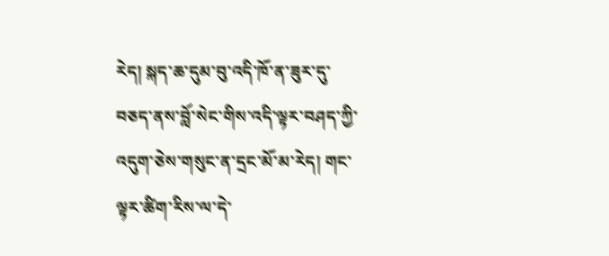རེད། སྐད་ཆ་དུམ་བུ་འདི་ཁོ་ན་ཟུར་དུ་བཅད་ནས་བློ་སེང་གིས་འདི་ལྟར་བཤད་ཀྱི་འདུག་ཅེས་གསུང་ན་དྲང་མོ་མ་རེད། གང་ལྟར་ཚིག་རིས་ལ་དེ་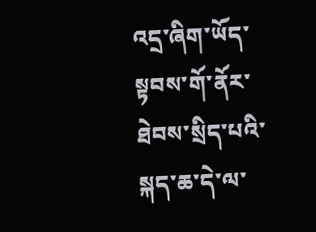འདྲ་ཞིག་ཡོད་སྟབས་གོ་ནོར་ཐེབས་སྲིད་པའི་སྐད་ཆ་དེ་ལ་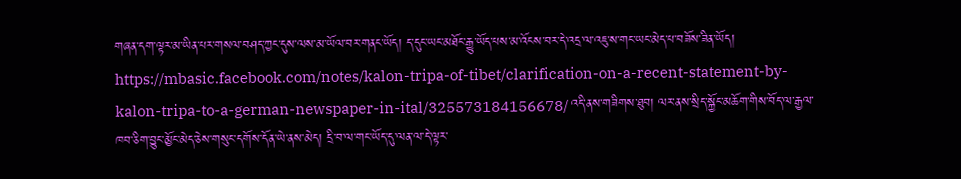གཞན་དག་ལྟར་མ་ཡིན་པར་གསལ་བཤད་ཀྱང་དུས་ལས་མ་ཡོལ་བར་གནང་ཡོད། ད་དུང་ཡང་མཐོང་རྒྱུ་ཡོད་པས་མ་འོངས་བར་དེ་འདྲ་ལ་འཇུ་ས་གང་ཡང་མེད་པ་བཟོས་ཟིན་ཡོད། https://mbasic.facebook.com/notes/kalon-tripa-of-tibet/clarification-on-a-recent-statement-by-kalon-tripa-to-a-german-newspaper-in-ital/325573184156678/ འདི་ནས་གཟིགས་ཐུབ། ལར་ནས་སྲིད་སྐྱོང་མཆོག་གིས་བོད་ལ་རྒྱལ་ཁབ་ཅིག་བྱུང་མྱོང་མེད་ཅེས་གསུང་དགོས་དོན་ཡེ་ནས་མེད། དྲི་བ་ལ་གང་ཡོད་དུ་ལན་ལ་དེ་ལྟར་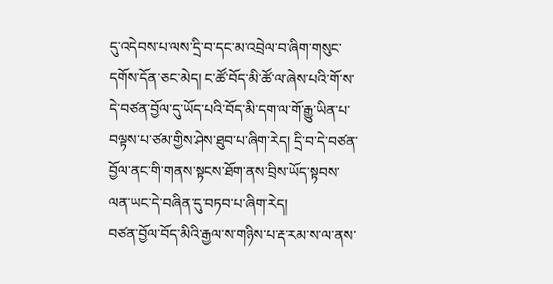དུ་འདེབས་པ་ལས་དྲི་བ་དང་མ་འབྲེལ་བ་ཞིག་གསུང་དགོས་དོན་ཅང་མེད། ང་ཚོ་བོད་མི་ཚོ་ལ་ཞེས་པའི་གོ་ས་དེ་བཙན་བྱོལ་དུ་ཡོད་པའི་བོད་མི་དག་ལ་གོ་རྒྱུ་ཡིན་པ་བལྟས་པ་ཙམ་གྱིས་ཤེས་ཐུབ་པ་ཞིག་རེད། དྲི་བ་དེ་བཙན་བྱོལ་ནང་གི་གནས་སྟངས་ཐོག་ནས་བྲིས་ཡོད་སྟབས་ལན་ཡང་དེ་བཞིན་དུ་བཏབ་པ་ཞིག་རེད།
བཙན་བྱོལ་བོད་མིའི་རྒྱལ་ས་གཉིས་པ་རྡ་རམ་ས་ལ་ནས་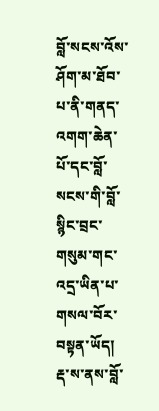བློ་སངས་འོས་ཤོག་མ་ཐོབ་པ་ནི་གནད་འགག་ཆེན་པོ་དང་བློ་སངས་གི་བློ་སྙིང་བྲང་གསུམ་གང་འདྲ་ཡིན་པ་གསལ་བོར་བསྟན་ཡོད།
རྡ་ས་ནས་བློ་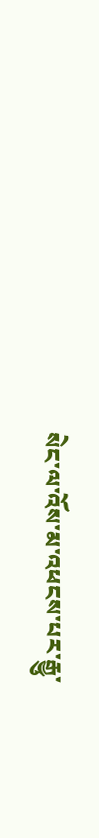སེང་ལ་འོས་མ་འཕངས་པར་རྒྱུ་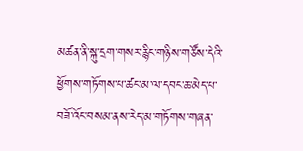མཚན་ནི་སྐུ་དྲག་གསར་རྙིང་གཉིས་གཙོས་དེའི་ཕྱོགས་གཏོགས་པ་ཚང་མ་ལ་དབང་ཆ་མེད་པ་བཟོ་འོང་བསམ་ནས་རེད་མ་གཏོགས་གཞན་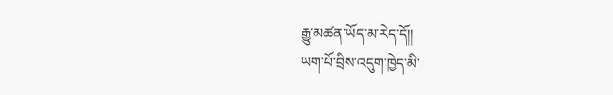རྒྱུ་མཚན་ཡོད་མ་རེད་དོ།།
ཡག་པོ་བྲིས་འདུག་ཁྱེད་མི་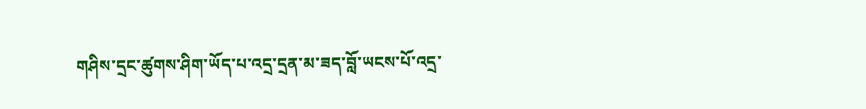གཤིས་དྲང་ཚུགས་ཤིག་ཡོད་པ་འདྲ་དྲན་མ་ཟད་བློ་ཡངས་པོ་འདྲ་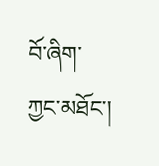བོ་ཞིག་ཀྱང་མཐོང་།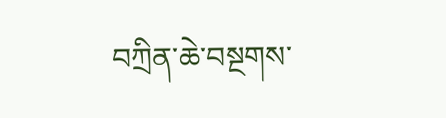བཀྲིན་ཆེ་བསྔགས་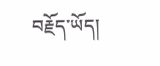བརྗོད་ཡོད།